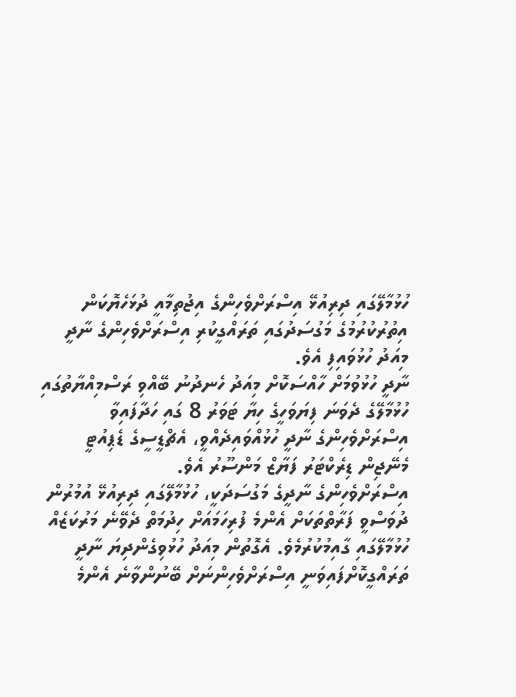ހުޅުމާލޭގައި ދިރިއުޅޭ އިސްރަށްވެހިންގެ އިޖުތިމާއީ ދުޅަހެޔޮކަން އިތުރުކުރުމުގެ މަގުސަދުގައި ތަރައްގީކުރި އިސްރަށްވެހިންގެ ނާދީ މިއަދު ހުޅުވައިފި އެވެ.
ނާދީ ހުޅުވުމަށް ހާއްސަކޮށް މިއަދު ހެނދުނު ބޭއްވި ރަސްމިއްޔާތުގައި ހުޅުމާލޭގެ ދެވަނަ ފިޔަވަހީގެ ހިޔާ ޓަވަރު 8 ގައި ހަދާފައިވާ އިސްރަށްވެހިންގެ ނާދީ ހުޅުއްވައިދެއްވީ، އެޗްޑީސީގެ ޑެޕިއުޓީ މެނޭޖިން ޑިރެކްޓަރު ފަޔާޒް މަންސޫރު އެވެ.
އިސްރަށްވެހިންގެ ނާދީގެ މަގުސަދަކީ، ހުޅުމާލޭގައި ދިރިއުޅޭ އުމުރުން ދުވަސްވީ ފަރާތްތަކަށް އެންމެ ފުރިހަމައަށް ހިދުމަތް ދެވޭނެ މަރުކަޒެއް ހުޅުމާލޭގައި ގާއިމުކުރުމެވެ. އެގޮތުން މިއަދު ހުޅުވިގެންދިޔަ ނާދީ ތަރައްގީކޮށްފައިވަނީ އިސްރަށްވެހިންނަށް ބޭނުންވާނެ އެންމެ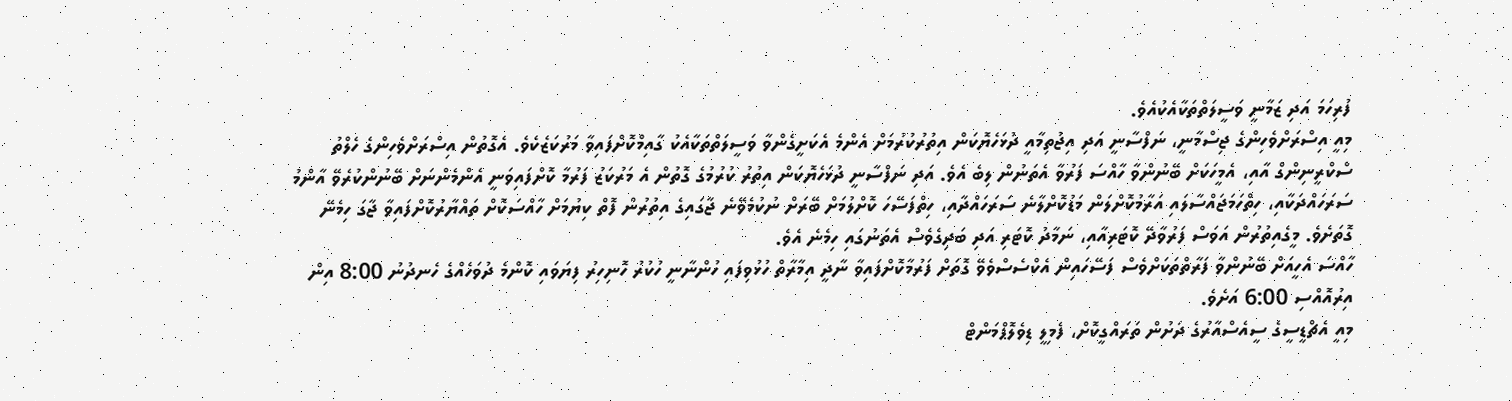ފުރިހަމަ އަދި ޒަމާނީ ވަސީލަތްތަކާއެކުއެވެ.
މިއީ އިސްރަށްވެހިންގެ ޖިސްމާނީ، ނަފްސާނީ އަދި އިޖުތިމާއީ ދުޅަހެޔޮކަން އިތުރުކުރުމަށް އެންމެ އެކަށީގެންވާ ވަސީލަތްތަކާއެކު ގާއިމްކޮށްފައިވާ މަރުކަޒެކެވެ. އެގޮތުން އިސްރަށްވެހިންގެ ހެލްތު ސްކްރީނިންގް އާއި، އެމީހަކަށް ބޭނުންވާ ހާއްސަ ފަރުވާ އެތަނުން ލިބެ އެވެ. އަދި ނަފްސާނީ ދުޅަހެޔޮކަން އިތުރު ކުރުމުގެ ގޮތުން އެ މަރުކަޒު ފަރުމާ ކޮށްފައިވަނީ އެންމެންނަށް ބޭނުންކުރެވޭ އާންމު ސަރަހައްދަކާއި، ހިތްހަމަޖައްސާލައި އަރާމުކޮށްލަން މަޑުކޮށްލާނެ ސަރަހައްދާއި، ހިތްފަސޭހަ ކޮށްލުމަށް ބޭރަށް ނުކުމެވޭނެ ޖާގައިގެ އިތުރުން ފޮތް ކިޔުމަށް ހާއްސަކޮށް ތައްޔާރުކޮށްފައިވާ ޖާގަ ހިމެނޭ ގޮތަށެވެ. މީގެއިތުރުން އަވަސް ފަރުވާދޭ ކޮޓަރިއާއި، ނަމާދު ކޮޓަރި އަދި ބަދިގެވެސް އެތަނުގައި ހިމެނެ އެވެ.
ހާއްސަ އެހީއަށް ބޭނުންވާ ފަރާތްތަކަށްވެސް ފަސޭހައިން އެކްސެސްވެވޭ ގޮތަށް ފަރުމާކޮށްފައިވާ ނާދީ އިމާރާތް ހުޅުވިފައި ހުންނާނީ ހުކުރު ހޮނިހިރު ފިޔަވައި ކޮންމެ ދުވަހެއްގެ ހެނދުނު 8:00 އިން އިރުއޮއްސި 6:00 އަށެވެ.
މިއީ އެޗްޑީސީގެ ސީއެސްއާރުގެ ދަށުން ތަރައްގީކޮށް، ފެމިލީ ޑިވެލޮޕްމަންޓް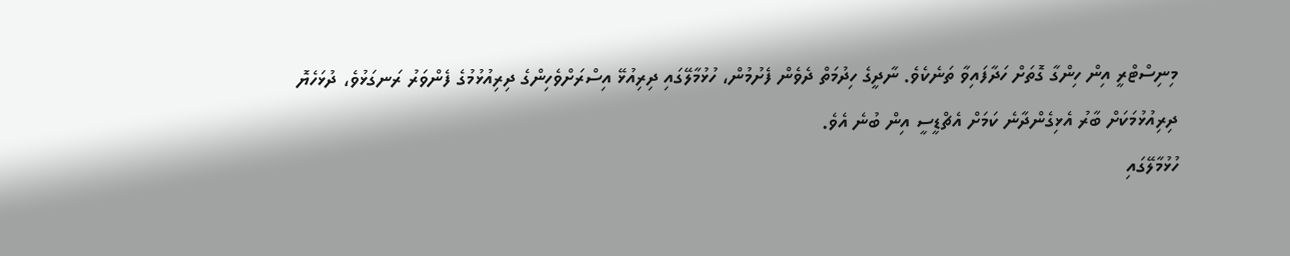މިނިސްޓްރީ އިން ހިންގާ ގޮތަށް ހަދާފައިވާ ތަނެކެވެ. ނާދީގެ ހިދުމަތް ދެވެން ފެށުމުން، ހުޅުމާލޭގައި ދިރިއުޅޭ އިސްރަށްވެހިންގެ ދިރިއުޅުމުގެ ފެންވަރު ރަނގަޅުވެ، ދުޅަހެޔޮ ދިރިއުޅުމަކަށް ބާރު އެޅިގެންދާނެ ކަމަށް އެޗްޑީސީ އިން ބުނެ އެވެ.
ހުޅުމާލޭގައި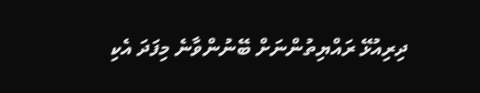ދިރިއުޅޭ ރައްޔިތުންނަށް ބޭނުންވާނެ މިފަދަ އެކި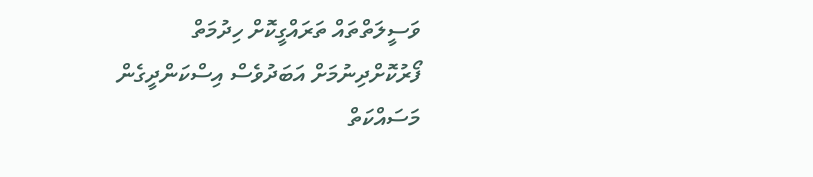ވަސީލަތްތައް ތަރައްގީކޮށް ހިދުމަތް ފޯރުކޮށްދިނުމަށް އަބަދުވެސް އިސްކަންދީގެން މަސައްކަތް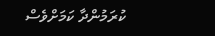ކުރަމުންދާ ކަމަށްވެސް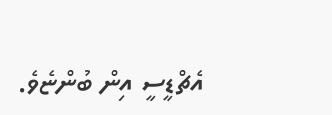އެޗްޑީސީ އިން ބުންޏެވެ.